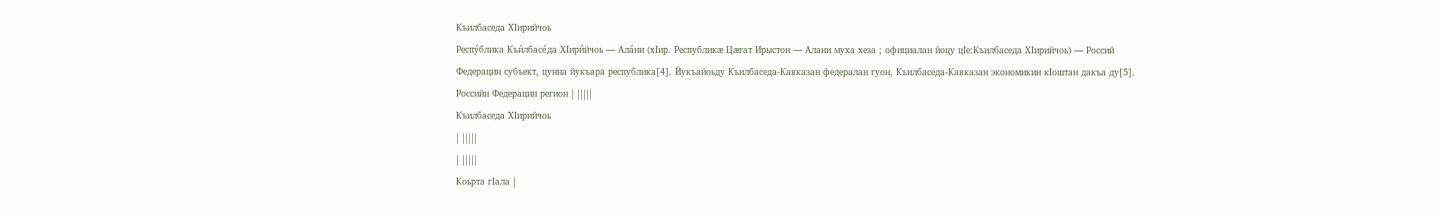Къилбаседа ХӀирийчоь
Респу́блика Къи́лбасе́да ХӀири́йчоь — Ала́ни (хӀир. Республикӕ Цӕгат Ирыстон — Алани муха хеза ; официалан йоцу цӀе:Къилбаседа ХӀирийчоь) — Россий Федерацин субъект, цунна йукъара республика[4]. Йукъайоьду Къилбаседа-Кавказан федералан гуон, Къилбаседа-Кавказан экономикин кӀоштан дакъа ду[5].
Российн Федерацин регион | |||||
Къилбаседа ХӀирийчоь
| |||||
| |||||
Коьрта гӀала |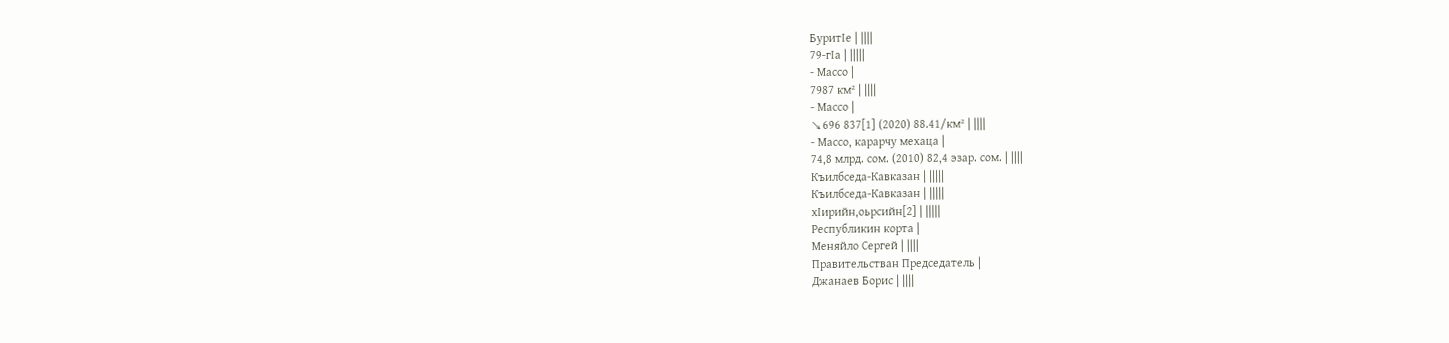БуритӀе | ||||
79-гӀа | |||||
- Массо |
7987 км² | ||||
- Массо |
↘696 837[1] (2020) 88.41/км² | ||||
- Массо, карарчу мехаца |
74,8 млрд. сом. (2010) 82,4 эзар. сом. | ||||
Къилбседа-Кавказан | |||||
Къилбседа-Кавказан | |||||
хӀирийн,оьрсийн[2] | |||||
Республикин корта |
Меняйло Сергей | ||||
Правительстван Председатель |
Джанаев Борис | ||||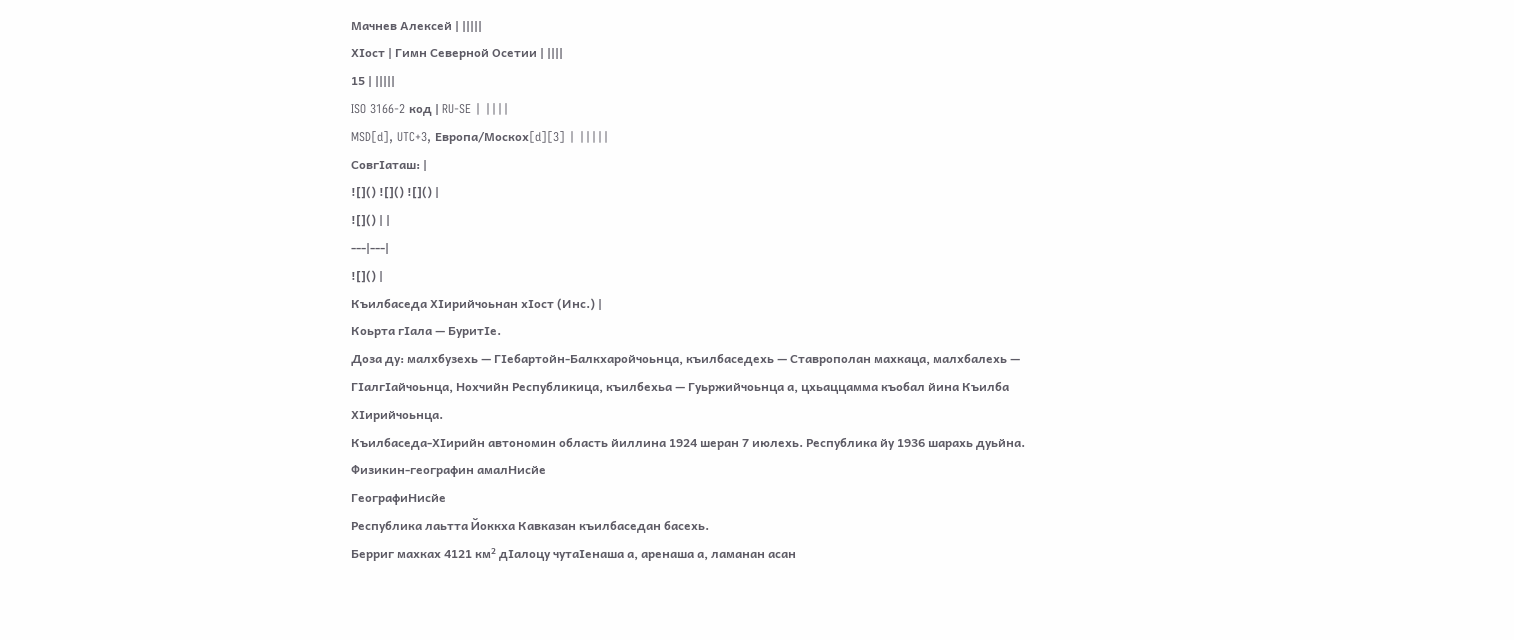Мачнев Алексей | |||||
ХӀост | Гимн Северной Осетии | ||||
15 | |||||
ISO 3166-2 код | RU-SE | ||||
MSD[d], UTC+3, Европа/Москох[d][3] | |||||
СовгӀаташ: |
![]() ![]() ![]() |
![]() | |
---|---|
![]() |
Къилбаседа ХӀирийчоьнан хӀост (Инс.) |
Коьрта гӀала — БуритӀе.
Доза ду: малхбузехь — ГӀебартойн-Балкхаройчоьнца, къилбаседехь — Ставрополан махкаца, малхбалехь — ГӀалгӀайчоьнца, Нохчийн Республикица, къилбехьа — Гуьржийчоьнца а, цхьаццамма къобал йина Къилба ХӀирийчоьнца.
Къилбаседа-ХӀирийн автономин область йиллина 1924 шеран 7 июлехь. Республика йу 1936 шарахь дуьйна.
Физикин-географин амалНисйе
ГеографиНисйе
Республика лаьтта Йоккха Кавказан къилбаседан басехь.
Берриг махках 4121 км² дӀалоцу чутаӀенаша а, аренаша а, ламанан асан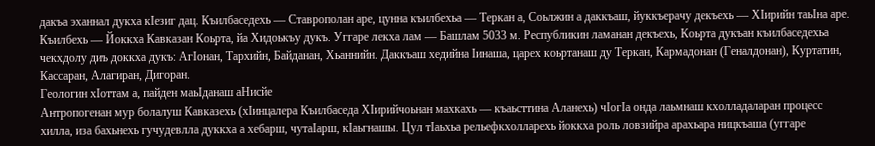дакъа эханнал дукха кӀезиг дац. Къилбаседехь — Ставрополан аре, цунна къилбехьа — Теркан а, Соьлжин а даккъаш, йуккъерачу декъехь — ХӀирийн таьӀна аре. Къилбехь — Йоккха Кавказан Коьрта, йа Хидоькъу дукъ. Уггаре лекха лам — Башлам 5033 м. Республикин ламанан декъехь, Коьрта дукъан къилбаседехьа чекхдолу диъ доккха дукъ: АгӀонан, Тархийн, Байданан, Хьаннийн. Даккъаш хедийна Ӏинаша, царех коьртанаш ду Теркан, Кармадонан (Геналдонан), Куртатин, Кассаран, Алагиран, Дигоран.
Геологин хӀоттам а, пайден маьӀданаш аНисйе
Антропогенан мур болалуш Кавказехь (хӀинцалера Къилбаседа ХӀирийчоьнан махкахь — къаьсттина Аланехь) чӀогӀа онда лаьмнаш кхолладаларан процесс хилла, иза бахьнехь гучудевлла дуккха а хебарш, чутаӀарш, кӀаьгнашы. Цул тӀаьхьа рельефкхолларехь йоккха роль ловзийра арахьара ницкъаша (уггаре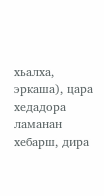хьалха, эркаша), цара хедадора ламанан хебарш, дира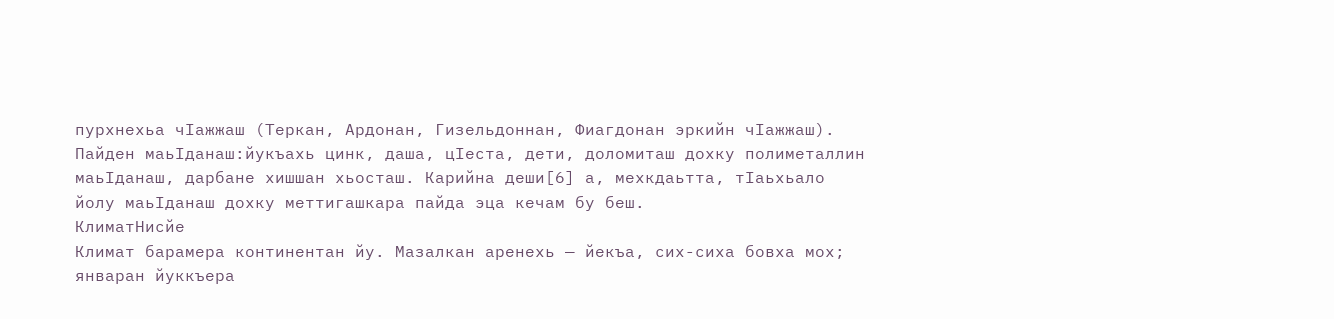пурхнехьа чӀажжаш (Теркан, Ардонан, Гизельдоннан, Фиагдонан эркийн чӀажжаш).
Пайден маьӀданаш:йукъахь цинк, даша, цӀеста, дети, доломиташ дохку полиметаллин маьӀданаш, дарбане хишшан хьосташ. Карийна деши[6] а, мехкдаьтта, тӀаьхьало йолу маьӀданаш дохку меттигашкара пайда эца кечам бу беш.
КлиматНисйе
Климат барамера континентан йу. Мазалкан аренехь — йекъа, сих-сиха бовха мох; январан йуккъера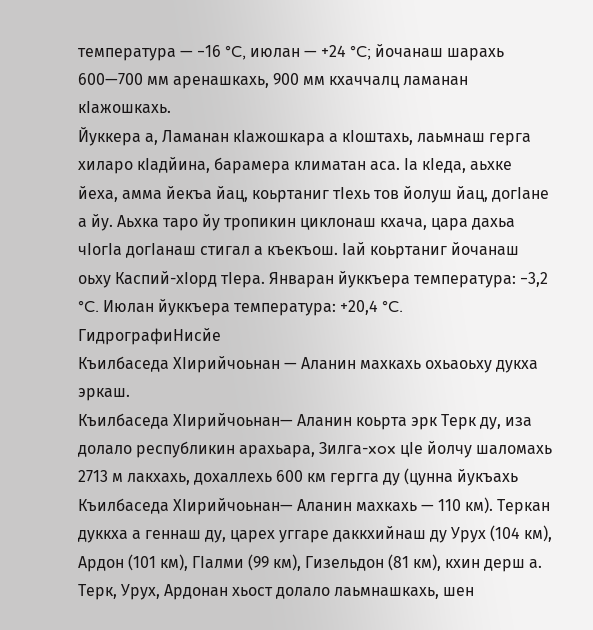температура — −16 °C, июлан — +24 °C; йочанаш шарахь 600—700 мм аренашкахь, 900 мм кхаччалц ламанан кӀажошкахь.
Йуккера а, Ламанан кӀажошкара а кӀоштахь, лаьмнаш герга хиларо кӀадйина, барамера климатан аса. Ӏа кӀеда, аьхке йеха, амма йекъа йац, коьртаниг тӀехь тов йолуш йац, догӀане а йу. Аьхка таро йу тропикин циклонаш кхача, цара дахьа чӀогӀа догӀанаш стигал а къекъош. Ӏай коьртаниг йочанаш оьху Каспий-хӀорд тӀера. Январан йуккъера температура: −3,2 °C. Июлан йуккъера температура: +20,4 °C.
ГидрографиНисйе
Къилбаседа ХӀирийчоьнан — Аланин махкахь охьаоьху дукха эркаш.
Къилбаседа ХӀирийчоьнан— Аланин коьрта эрк Терк ду, иза долало республикин арахьара, Зилга-xox цӀе йолчу шаломахь 2713 м лакхахь, дохаллехь 600 км гергга ду (цунна йукъахь Къилбаседа ХӀирийчоьнан— Аланин махкахь — 110 км). Теркан дуккха а геннаш ду, царех уггаре даккхийнаш ду Урух (104 км), Ардон (101 км), ГӀалми (99 км), Гизельдон (81 км), кхин дерш а.
Терк, Урух, Ардонан хьост долало лаьмнашкахь, шен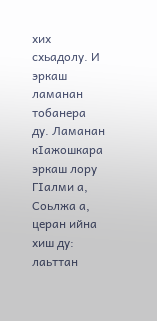хих схьадолу. И эркаш ламанан тобанера ду. Ламанан кӀажошкара эркаш лору ГӀалми а, Соьлжа а, церан ийна хиш ду: лаьттан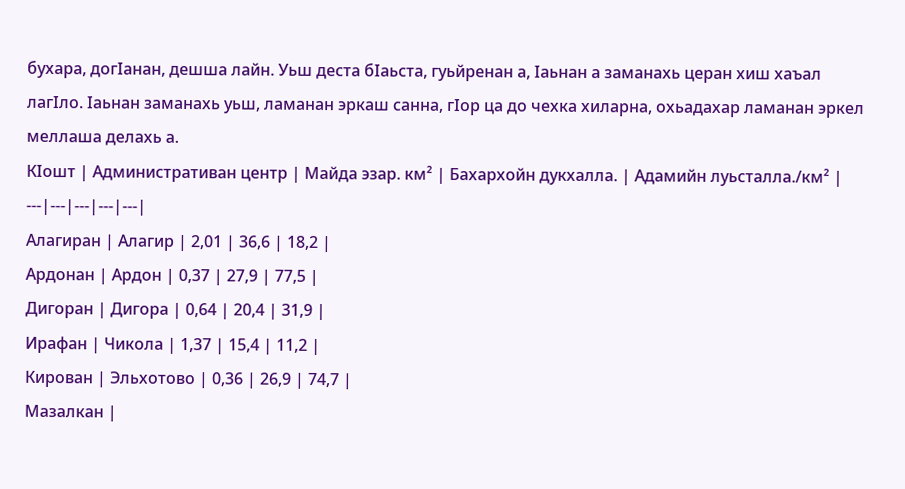бухара, догӀанан, дешша лайн. Уьш деста бӀаьста, гуьйренан а, Ӏаьнан а заманахь церан хиш хаъал лагӀло. Ӏаьнан заманахь уьш, ламанан эркаш санна, гӀор ца до чехка хиларна, охьадахар ламанан эркел меллаша делахь а.
КӀошт | Административан центр | Майда эзар. км² | Бахархойн дукхалла. | Адамийн луьсталла./км² |
---|---|---|---|---|
Алагиран | Алагир | 2,01 | 36,6 | 18,2 |
Ардонан | Ардон | 0,37 | 27,9 | 77,5 |
Дигоран | Дигора | 0,64 | 20,4 | 31,9 |
Ирафан | Чикола | 1,37 | 15,4 | 11,2 |
Кирован | Эльхотово | 0,36 | 26,9 | 74,7 |
Мазалкан |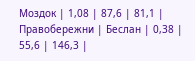Моздок | 1,08 | 87,6 | 81,1 |
Правобережни | Беслан | 0,38 | 55,6 | 146,3 |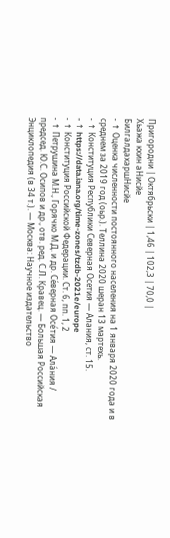Пригородни | Октябрьски | 1,46 | 102,3 | 70,0 |
Хьажа кхин аНисйе
БилгалдахаршНисйе
- ↑ Оценка численности постоянного населения на 1 января 2020 года и в среднем за 2019 год (оьр.). Теллина 2020 шеран 13 мартехь.
- ↑ Конституция Республики Северная Осетия — Алания, ст. 15.
- ↑ https://data.iana.org/time-zones/tzdb-2021e/europe
- ↑ Конституция Российской Федерации. Ст. 6, пп. 1, 2
- ↑ Петрушина М.Н., Горячко М.Д. и др. Се́верная Осе́тия — Ала́ния / председ. Ю.С. Осипов и др., отв. ред. С.Л. Кравец. — Большая Российская Энциклопедия (в 34 т.). — Москва: Научное издательство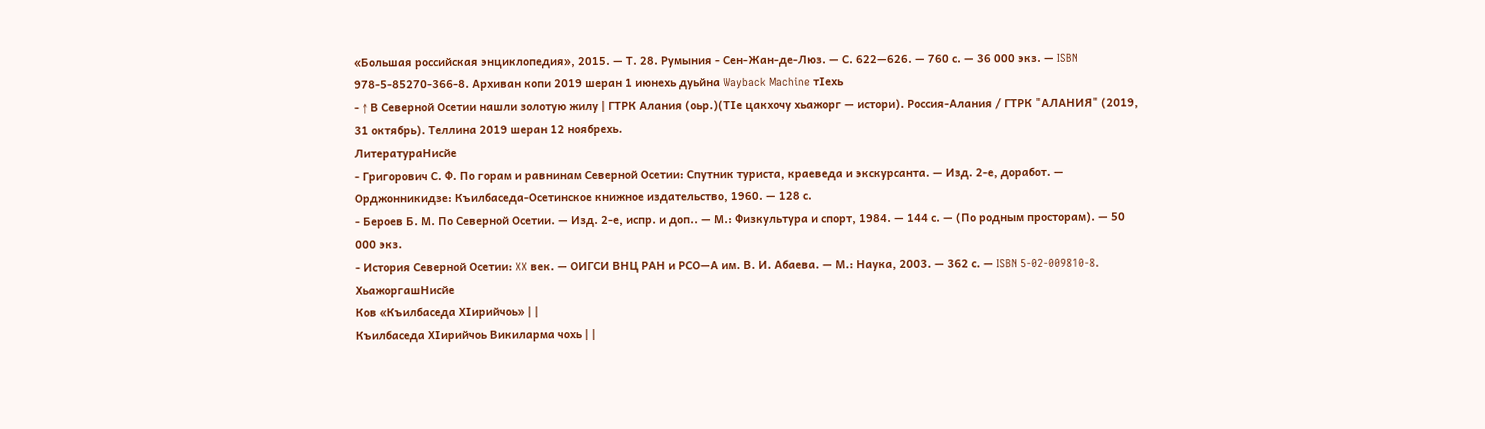«Большая российская энциклопедия», 2015. — Т. 28. Румыния - Сен-Жан-де-Люз. — С. 622—626. — 760 с. — 36 000 экз. — ISBN 978-5-85270-366-8. Архиван копи 2019 шеран 1 июнехь дуьйна Wayback Machine тӀехь
- ↑ В Северной Осетии нашли золотую жилу | ГТРК Алания (оьр.)(ТӀе цакхочу хьажорг — истори). Россия-Алания / ГТРК "АЛАНИЯ" (2019, 31 октябрь). Теллина 2019 шеран 12 ноябрехь.
ЛитератураНисйе
- Григорович С. Ф. По горам и равнинам Северной Осетии: Спутник туриста, краеведа и экскурсанта. — Изд. 2-е, доработ. — Орджонникидзе: Къилбаседа-Осетинское книжное издательство, 1960. — 128 с.
- Бероев Б. М. По Северной Осетии. — Изд. 2-е, испр. и доп.. — М.: Физкультура и спорт, 1984. — 144 с. — (По родным просторам). — 50 000 экз.
- История Северной Осетии: XX век. — ОИГСИ ВНЦ РАН и РСО—А им. В. И. Абаева. — М.: Наука, 2003. — 362 с. — ISBN 5-02-009810-8.
ХьажоргашНисйе
Ков «Къилбаседа ХӀирийчоь» | |
Къилбаседа ХӀирийчоь Викиларма чохь | |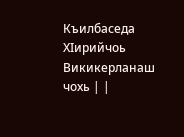Къилбаседа ХӀирийчоь Викикерланаш чохь | |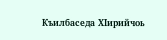Къилбаседа ХӀирийчоь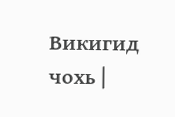Викигид чохь |